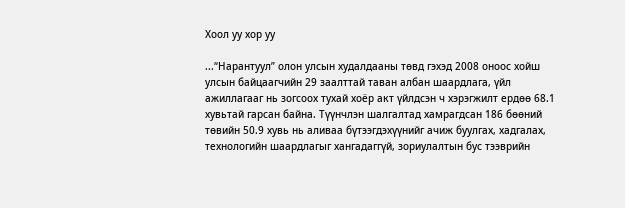Хоол уу хор уу

...“Нарантуул” олон улсын худалдааны төвд гэхэд 2008 оноос хойш улсын байцаагчийн 29 заалттай таван албан шаардлага, үйл ажиллагааг нь зогсоох тухай хоёр акт үйлдсэн ч хэрэгжилт ердөө 68.1 хувьтай гарсан байна. Түүнчлэн шалгалтад хамрагдсан 186 бөөний төвийн 50.9 хувь нь аливаа бүтээгдэхүүнийг ачиж буулгах, хадгалах, технологийн шаардлагыг хангадаггүй, зориулалтын бус тээврийн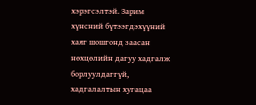хэрэгсэлтэй. Зарим хүнсний бүтээгдэхүүний хаяг шошгонд заасан нөхцөлийн дагуу хадгалж борлуулдаггүй, хадгалалтын хугацаа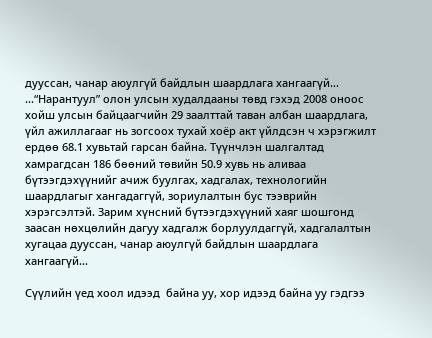дууссан, чанар аюулгүй байдлын шаардлага хангаагүй...
...“Нарантуул” олон улсын худалдааны төвд гэхэд 2008 оноос хойш улсын байцаагчийн 29 заалттай таван албан шаардлага, үйл ажиллагааг нь зогсоох тухай хоёр акт үйлдсэн ч хэрэгжилт ердөө 68.1 хувьтай гарсан байна. Түүнчлэн шалгалтад хамрагдсан 186 бөөний төвийн 50.9 хувь нь аливаа бүтээгдэхүүнийг ачиж буулгах, хадгалах, технологийн шаардлагыг хангадаггүй, зориулалтын бус тээврийн хэрэгсэлтэй. Зарим хүнсний бүтээгдэхүүний хаяг шошгонд заасан нөхцөлийн дагуу хадгалж борлуулдаггүй, хадгалалтын хугацаа дууссан, чанар аюулгүй байдлын шаардлага хангаагүй...

Сүүлийн үед хоол идээд  байна уу, хор идээд байна уу гэдгээ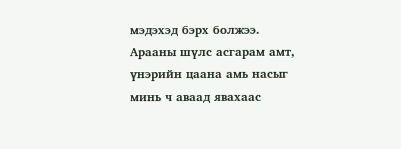мэдэхэд бэрх болжээ. Арааны шүлс асгарам амт, үнэрийн цаана амь насыг минь ч аваад явахаас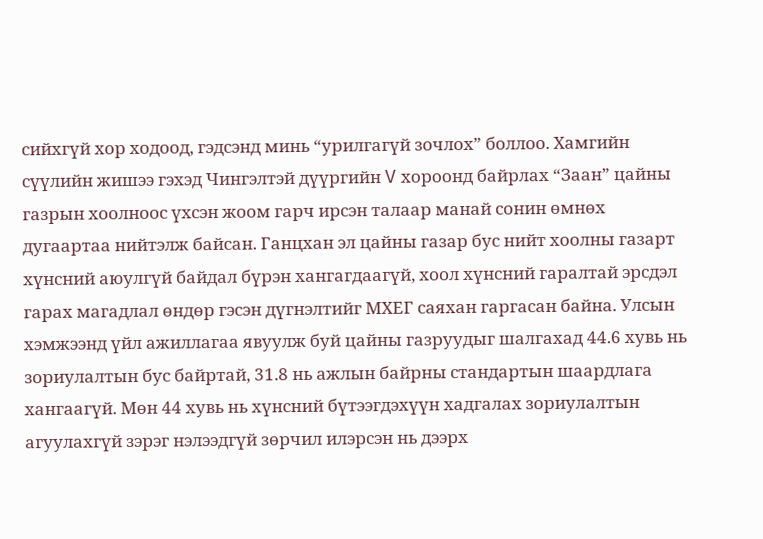сийхгүй хор ходоод, гэдсэнд минь “урилгагүй зочлох” боллоо. Хамгийн сүүлийн жишээ гэхэд Чингэлтэй дүүргийн V хороонд байрлах “Заан” цайны газрын хоолноос үхсэн жоом гарч ирсэн талаар манай сонин өмнөх дугаартаа нийтэлж байсан. Ганцхан эл цайны газар бус нийт хоолны газарт хүнсний аюулгүй байдал бүрэн хангагдаагүй, хоол хүнсний гаралтай эрсдэл гарах магадлал өндөр гэсэн дүгнэлтийг МХЕГ саяхан гаргасан байна. Улсын хэмжээнд үйл ажиллагаа явуулж буй цайны газруудыг шалгахад 44.6 хувь нь зориулалтын бус байртай, 31.8 нь ажлын байрны стандартын шаардлага хангаагүй. Мөн 44 хувь нь хүнсний бүтээгдэхүүн хадгалах зориулалтын агуулахгүй зэрэг нэлээдгүй зөрчил илэрсэн нь дээрх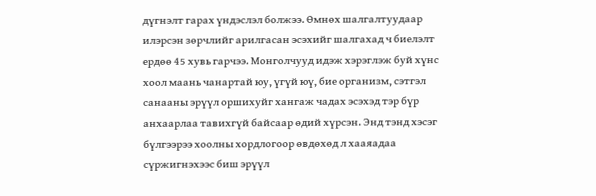дүгнэлт гарах үндэслэл болжээ. Өмнөх шалгалтуудаар илэрсэн зөрчлийг арилгасан эсэхийг шалгахад ч биелэлт ердөө 45 хувь гарчээ. Монголчууд идэж хэрэглэж буй хүнс хоол маань чанартай юу, үгүй юү, бие организм, сэтгэл санааны эрүүл оршихуйг хангаж чадах эсэхэд тэр бүр анхаарлаа тавихгүй байсаар өдий хүрсэн. Энд тэнд хэсэг бүлгээрээ хоолны хордлогоор өвдөхөд л хааяадаа сүржигнэхээс биш эрүүл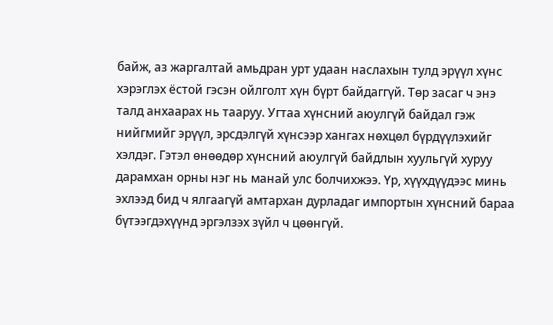байж, аз жаргалтай амьдран урт удаан наслахын тулд эрүүл хүнс хэрэглэх ёстой гэсэн ойлголт хүн бүрт байдаггүй. Төр засаг ч энэ талд анхаарах нь тааруу. Угтаа хүнсний аюулгүй байдал гэж нийгмийг эрүүл, эрсдэлгүй хүнсээр хангах нөхцөл бүрдүүлэхийг хэлдэг. Гэтэл өнөөдөр хүнсний аюулгүй байдлын хуульгүй хуруу дарамхан орны нэг нь манай улс болчихжээ. Үр, хүүхдүүдээс минь эхлээд бид ч ялгаагүй амтархан дурладаг импортын хүнсний бараа бүтээгдэхүүнд эргэлзэх зүйл ч цөөнгүй.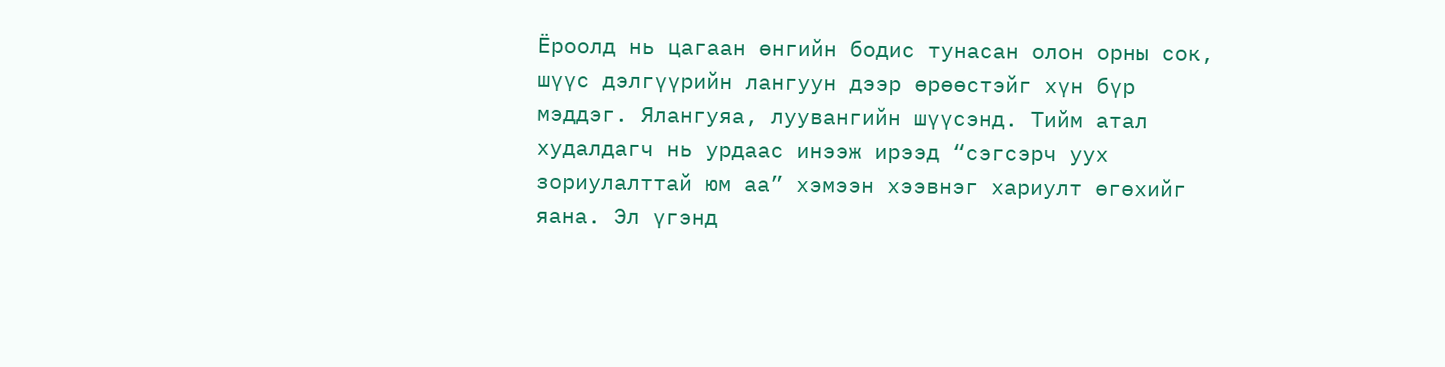Ёроолд нь цагаан өнгийн бодис тунасан олон орны сок, шүүс дэлгүүрийн лангуун дээр өрөөстэйг хүн бүр мэддэг. Ялангуяа, луувангийн шүүсэнд. Тийм атал худалдагч нь урдаас инээж ирээд “сэгсэрч уух зориулалттай юм аа” хэмээн хээвнэг хариулт өгөхийг яана. Эл үгэнд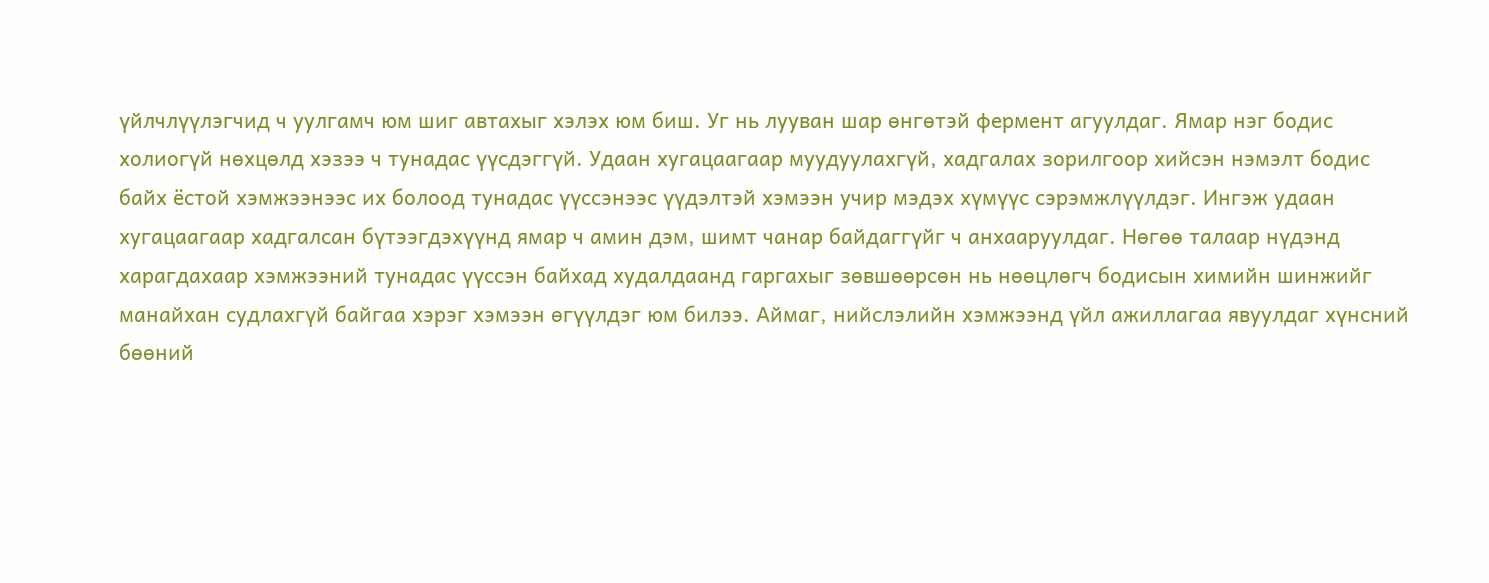үйлчлүүлэгчид ч уулгамч юм шиг автахыг хэлэх юм биш. Уг нь лууван шар өнгөтэй фермент агуулдаг. Ямар нэг бодис холиогүй нөхцөлд хэзээ ч тунадас үүсдэггүй. Удаан хугацаагаар муудуулахгүй, хадгалах зорилгоор хийсэн нэмэлт бодис байх ёстой хэмжээнээс их болоод тунадас үүссэнээс үүдэлтэй хэмээн учир мэдэх хүмүүс сэрэмжлүүлдэг. Ингэж удаан хугацаагаар хадгалсан бүтээгдэхүүнд ямар ч амин дэм, шимт чанар байдаггүйг ч анхааруулдаг. Нөгөө талаар нүдэнд харагдахаар хэмжээний тунадас үүссэн байхад худалдаанд гаргахыг зөвшөөрсөн нь нөөцлөгч бодисын химийн шинжийг манайхан судлахгүй байгаа хэрэг хэмээн өгүүлдэг юм билээ. Аймаг, нийслэлийн хэмжээнд үйл ажиллагаа явуулдаг хүнсний бөөний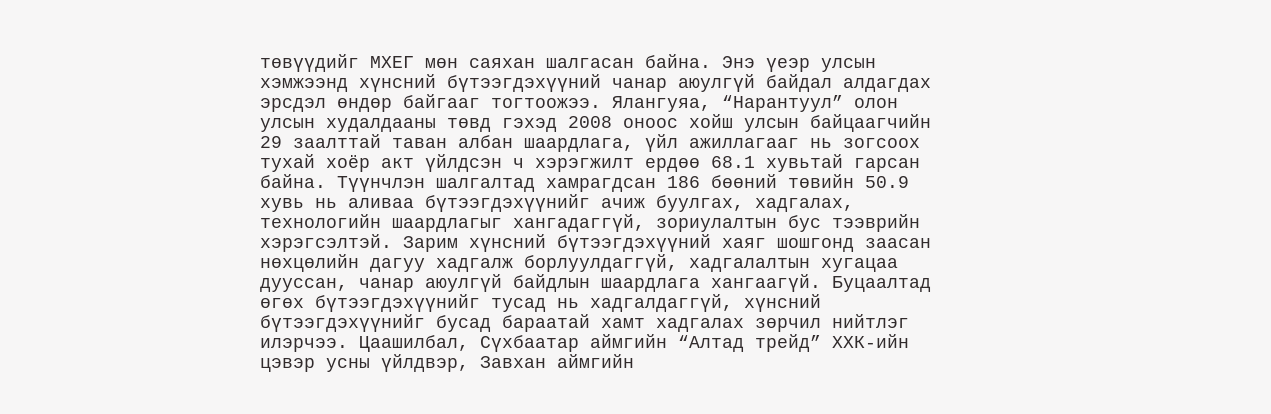төвүүдийг МХЕГ мөн саяхан шалгасан байна. Энэ үеэр улсын хэмжээнд хүнсний бүтээгдэхүүний чанар аюулгүй байдал алдагдах эрсдэл өндөр байгааг тогтоожээ. Ялангуяа, “Нарантуул” олон улсын худалдааны төвд гэхэд 2008 оноос хойш улсын байцаагчийн 29 заалттай таван албан шаардлага, үйл ажиллагааг нь зогсоох тухай хоёр акт үйлдсэн ч хэрэгжилт ердөө 68.1 хувьтай гарсан байна. Түүнчлэн шалгалтад хамрагдсан 186 бөөний төвийн 50.9 хувь нь аливаа бүтээгдэхүүнийг ачиж буулгах, хадгалах, технологийн шаардлагыг хангадаггүй, зориулалтын бус тээврийн хэрэгсэлтэй. Зарим хүнсний бүтээгдэхүүний хаяг шошгонд заасан нөхцөлийн дагуу хадгалж борлуулдаггүй, хадгалалтын хугацаа дууссан, чанар аюулгүй байдлын шаардлага хангаагүй. Буцаалтад өгөх бүтээгдэхүүнийг тусад нь хадгалдаггүй, хүнсний бүтээгдэхүүнийг бусад бараатай хамт хадгалах зөрчил нийтлэг илэрчээ. Цаашилбал, Сүхбаатар аймгийн “Алтад трейд” ХХК-ийн цэвэр усны үйлдвэр, Завхан аймгийн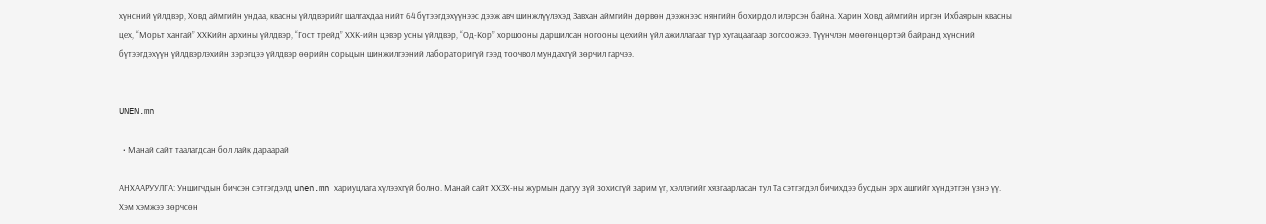хүнсний үйлдвэр, Ховд аймгийн ундаа, квасны үйлдвэрийг шалгахдаа нийт 64 бүтээгдэхүүнээс дээж авч шинжлүүлэхэд Завхан аймгийн дөрвөн дээжнээс нянгийн бохирдол илэрсэн байна. Харин Ховд аймгийн иргэн Ихбаярын квасны цех, “Морьт хангай” ХХКийн архины үйлдвэр, “Гост трейд” ХХК-ийн цэвэр усны үйлдвэр, “Од-Кор” хоршооны даршилсан ногооны цехийн үйл ажиллагааг түр хугацаагаар зогсоожээ. Түүнчлэн мөөгөнцөртэй байранд хүнсний бүтээгдэхүүн үйлдвэрлэхийн зэрэгцээ үйлдвэр өөрийн сорьцын шинжилгээний лабораторигүй гээд тоочвол мундахгүй зөрчил гарчээ.


UNEN.mn

  • Манай сайт таалагдсан бол лайк дараарай

АНХААРУУЛГА: Уншигчдын бичсэн сэтгэгдэлд unen.mn хариуцлага хүлээхгүй болно. Манай сайт ХХЗХ-ны журмын дагуу зүй зохисгүй зарим үг, хэллэгийг хязгаарласан тул Та сэтгэгдэл бичихдээ бусдын эрх ашгийг хүндэтгэн үзнэ үү. Хэм хэмжээ зөрчсөн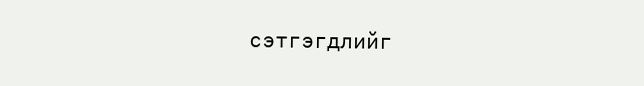сэтгэгдлийг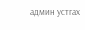админ устгах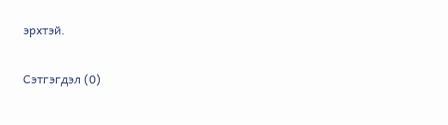эрхтэй.

Сэтгэгдэл (0)